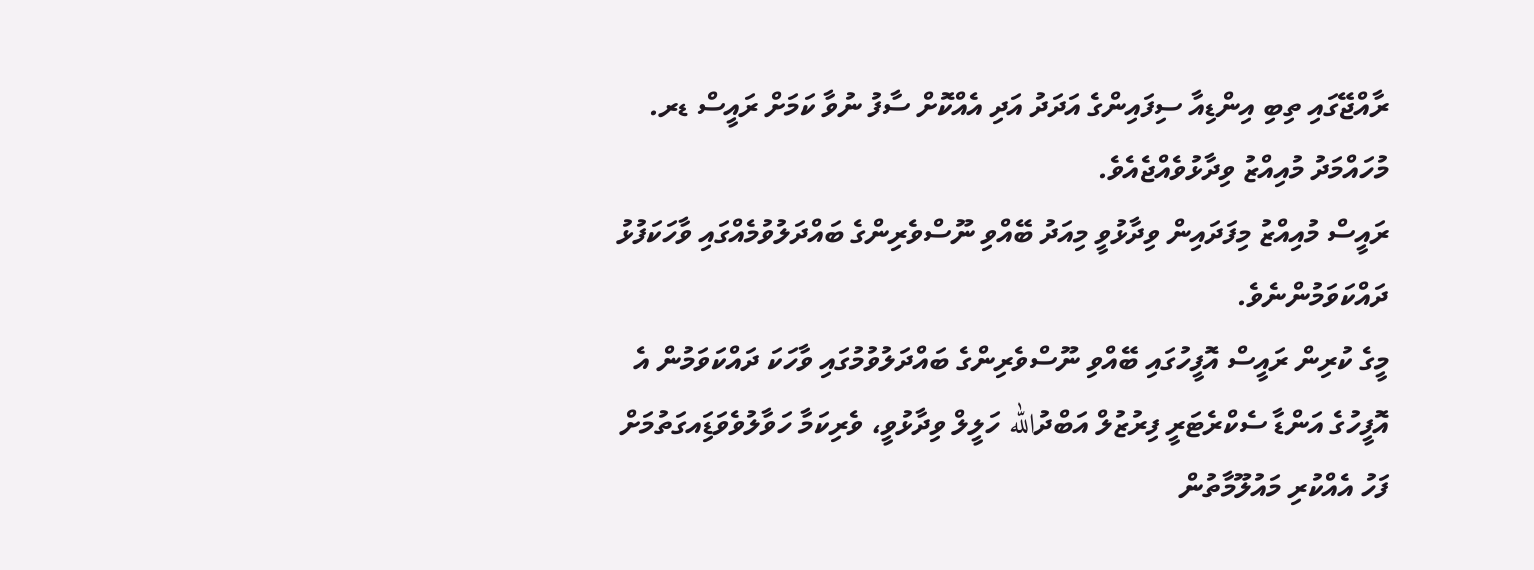ރާއްޖޭގައި ތިބި އިންޑިއާ ސިފައިންގެ އަދަދު އަދި އެއްކޮށް ސާފު ނުވާ ކަމަށް ރައީސް ޑރ. މުހައްމަދު މުއިއްޒު ވިދާޅުވެއްޖެއެވެ.
ރައީސް މުއިއްޒު މިފަދައިން ވިދާޅުވީ މިއަދު ބޭއްވި ނޫސްވެރިންގެ ބައްދަލުވުމެއްގައި ވާހަކަފުޅު ދައްކަވަމުންނެވެ.
މީގެ ކުރިން ރައީސް އޮފީހުގައި ބޭއްވި ނޫސްވެރިންގެ ބައްދަލުވުމުގައި ވާހަކަ ދައްކަވަމުން އެ އޮފީހުގެ އަންޑާ ސެކްރެޓަރީ ފިރުޒުލް އަބްދުالله ހަލީލް ވިދާޅުވީ، ވެރިކަމާ ހަވާލުވެވަޑަިއގަތުމަށް ފަހު އެއްކުރި މައުލޫމާތުން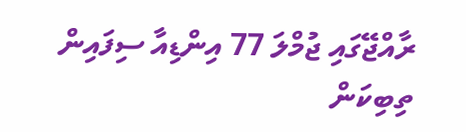ރާއްޖޭގައި ޖުމްލަ 77 އިންޑިއާ ސިފައިން ތިބިކަން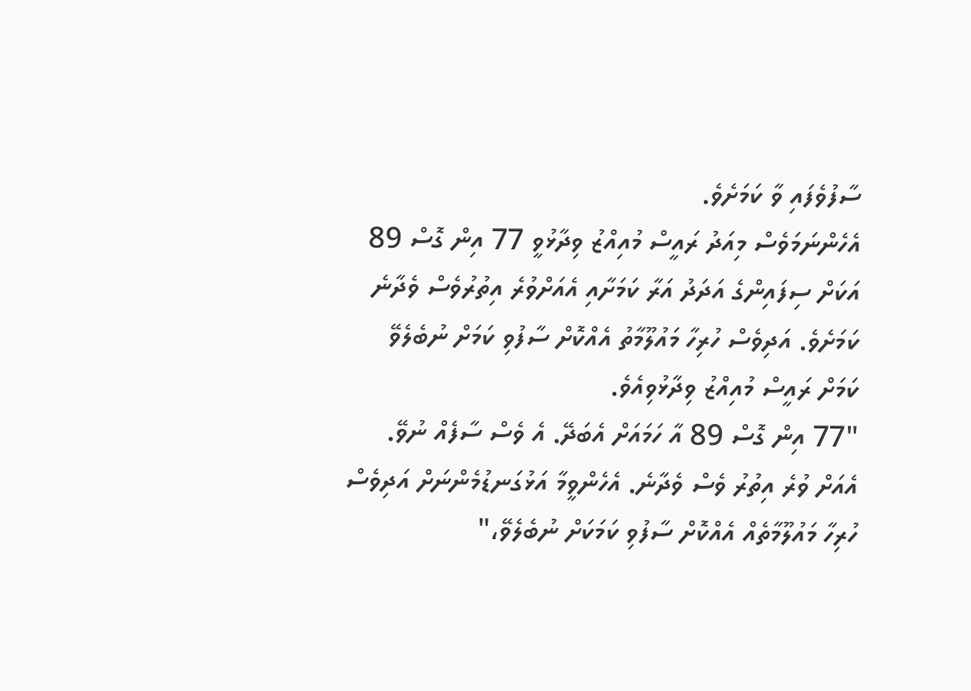ސާފުވެފައި ވާ ކަމަށެވެ.
އެހެންނަމަވެސް މިއަދު ރައީސް މުއިއްޒު ވިދާޅުވީ 77 އިން ގޮސް 89 އަކަށް ސިފައިންގެ އަދަދު އަރާ ކަމަށާއި އެއަށްވުރެ އިތުރުވެސް ވެދާނެ ކަމަށެވެ. އަދިވެސް ހުރިހާ މައުލޫމާތު އެއްކޮށް ސާފުވި ކަމަށް ނުބެލެވޭ ކަމަށް ރައީސް މުއިއްޒު ވިދާޅުވިއެވެ.
"77 އިން ގޮސް 89 އާ ހަމައަށް އެބަދޭ. އެ ވެސް ސާފެއް ނުވޭ. އެއަށް ވުރެ އިތުރު ވެސް ވެދާނެ. އެހެންވީމާ އަޅުގަނޑުމެންނަށް އަދިވެސް ހުރިހާ މައުލޫމާތެއް އެއްކޮށް ސާފުވި ކަމަކަށް ނުބެލެވޭ،"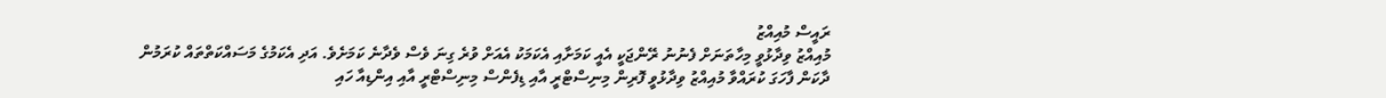ރައީސް މުއިއްޒު
މުއިއްޒު ވިދާޅުވީ މިހާތަނަށް ފެނުނު ރޭންޖަކީ އެއީ ކަމަށާއި އެކަމަކު އެއަށް ވުރެ ގިނަ ވެސް ވެދާނެ ކަމަށެވެ. އަދި އެކަމުގެ މަސައްކަތްތައް ކުރަމުން ދާކަން ފާހަގަ ކުރައްވާ މުއިއްޒު ވިދާޅުވީ ފޮރިން މިނިސްޓްރީ އާއި ޑިފެންސް މިނިސްޓްރީ އާއި އިންޑިއާ ހައި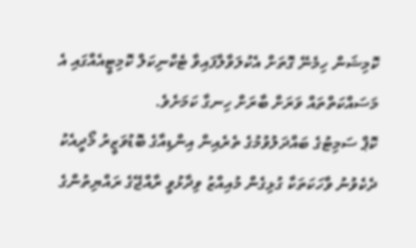ކޮމިޝަން ހިމެނޭ ގޮތަށް އެކުލަވާލާފައިވާ ޓެކްނިކަލް ކޮމިޓީއެއްގައި އެ މަސައްކަތްތައް ވަރަށް ބާރަށް ހިނގާ ކަމަށެވެ.
ކޮޕް ސަމިޓުގެ ބައްދަލުވުމުގެ ތެރެއިން އިންޑިއާގެ ބޮޑުވަޒީރު މޯދީއެކު ދެކެވުނު ވާހަކަތަކާ ގުޅިގެން މުއިއްޒު ވިދާޅުވީ ރާއްޖޭގެ ރައްޔިތުންގެ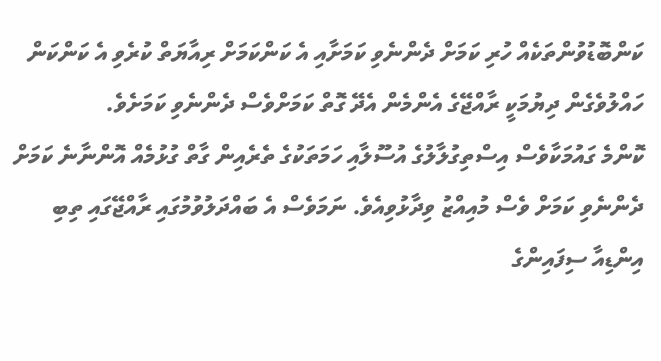ކަންބޮޑުވުންތަކެއް ހުރި ކަމަށް ދެންނެވި ކަމަށާއި އެ ކަންކަމަށް ރިއާޔަތް ކުރެވި އެ ކަންކަން ހައްލުވެގެން ދިޔުމަކީ ރާއްޖޭގެ އެންމެން އެދޭ ގޮތް ކަމަށްވެސް ދެންނެވި ކަމަށެވެ.
ކޮންމެ ގައުމަކާވެސް އިސްތިގުލާލުގެ އުސޫލާއި ހަމަތަކުގެ ތެރެއިން ގާތް ގުޅުމެއް އޮންނާނެ ކަމަށް ދެންނެވި ކަމަށް ވެސް މުއިއްޒު ވިދާޅުވިއެވެ. ނަމަވެސް އެ ބައްދަލުވުމުގައި ރާއްޖޭގައި ތިބި އިންޑިއާ ސިފައިންގެ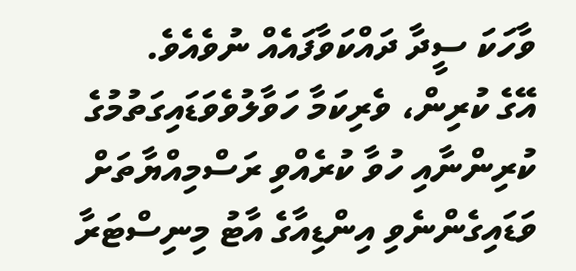ވާހަކަ ސީދާ ދައްކަވާފައެއް ނުވެއެވެ.
އޭގެ ކުރިން، ވެރިކަމާ ހަވާލުވެވަޑައިގަތުމުގެ ކުރިންނާއި ހުވާ ކުރެއްވި ރަސްމިއްޔާތަށް ވަޑައިގެންނެވި އިންޑިއާގެ އާޓު މިނިސްޓަރާ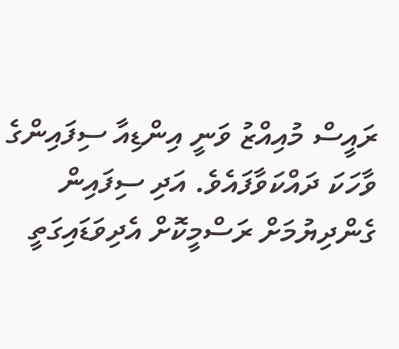ރައީސް މުއިއްޒު ވަނީ އިންޑިއާ ސިފައިންގެ ވާހަކަ ދައްކަވާފައެވެ. އަދި ސިފައިން ގެންދިޔުމަށް ރަސްމީކޮށް އެދިވަޑައިގަތީ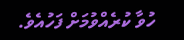ހުވާ ކުރެއްވުމަށް ފަހުއެވެ.